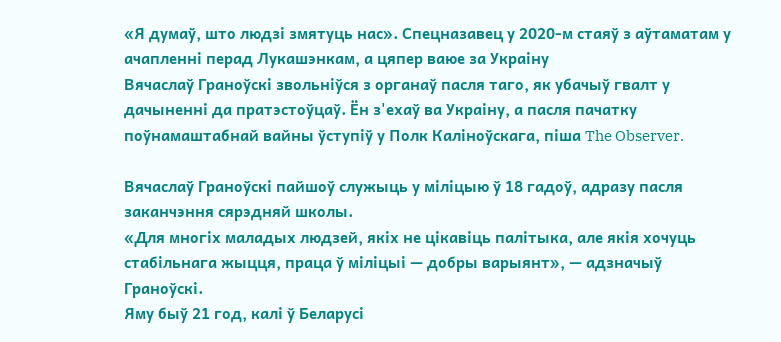«Я думаў, што людзі змятуць нас». Спецназавец у 2020-м стаяў з аўтаматам у ачапленні перад Лукашэнкам, а цяпер ваюе за Украіну
Вячаслаў Граноўскі звольніўся з органаў пасля таго, як убачыў гвалт у дачыненні да пратэстоўцаў. Ён з'ехаў ва Украіну, а пасля пачатку поўнамаштабнай вайны ўступіў у Полк Каліноўскага, піша The Observer.

Вячаслаў Граноўскі пайшоў служыць у міліцыю ў 18 гадоў, адразу пасля заканчэння сярэдняй школы.
«Для многіх маладых людзей, якіх не цікавіць палітыка, але якія хочуць стабільнага жыцця, праца ў міліцыі — добры варыянт», — адзначыў Граноўскі.
Яму быў 21 год, калі ў Беларусі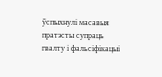ўспыхнулі масавыя пратэсты супраць гвалту і фальсіфікацыі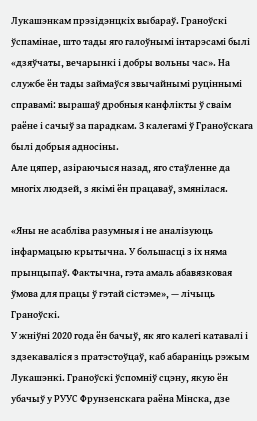Лукашэнкам прэзідэнцкіх выбараў. Граноўскі ўспамінае, што тады яго галоўнымі інтарэсамі былі «дзяўчаты, вечарынкі і добры вольны час». На службе ён тады займаўся звычайнымі руціннымі справамі: вырашаў дробныя канфлікты ў сваім раёне і сачыў за парадкам. З калегамі ў Граноўскага былі добрыя адносіны.
Але цяпер, азіраючыся назад, яго стаўленне да многіх людзей, з якімі ён працаваў, змянілася.

«Яны не асабліва разумныя і не аналізуюць інфармацыю крытычна. У большасці з іх няма прынцыпаў. Фактычна, гэта амаль абавязковая ўмова для працы ў гэтай сістэме», — лічыць Граноўскі.
У жніўні 2020 года ён бачыў, як яго калегі катавалі і здзекаваліся з пратэстоўцаў, каб абараніць рэжым Лукашэнкі. Граноўскі ўспомніў сцэну, якую ён убачыў у РУУС Фрунзенскага раёна Мінска, дзе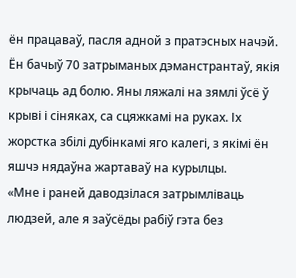ён працаваў, пасля адной з пратэсных начэй. Ён бачыў 70 затрыманых дэманстрантаў, якія крычаць ад болю. Яны ляжалі на зямлі ўсё ў крыві і сіняках, са сцяжкамі на руках. Іх жорстка збілі дубінкамі яго калегі, з якімі ён яшчэ нядаўна жартаваў на курылцы.
«Мне і раней даводзілася затрымліваць людзей, але я заўсёды рабіў гэта без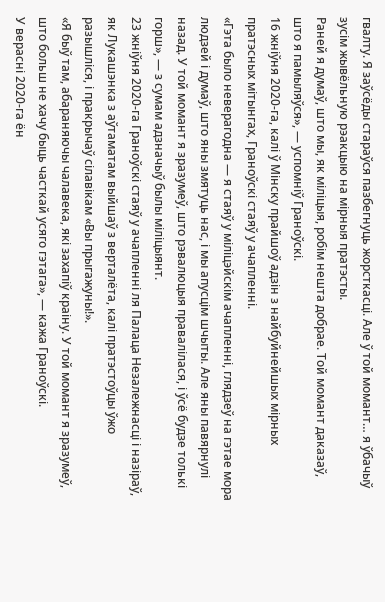гвалту. Я заўсёды стараўся пазбегнуць жорсткасці. Але ў той момант… я ўбачыў зусім жывёльную рэакцыю на мірныя пратэсты.
Раней я думаў, што мы, як міліцыя, робім нешта добрае. Той момант даказаў, што я памыляўся», — успомніў Граноўскі.
16 жніўня 2020-га, калі ў Мінску прайшоў адзін з найбуйнейшых мірных пратэсных мітынгах, Граноўскі стаяў у ачапленні.
«Гэта было неверагодна — я стаяў у міліцэйскім ачапленні, глядзеў на гэтае мора людзей і думаў, што яны змятуць нас, і мы апусцім шчыты. Але яны павярнулі назад. У той момант я зразумеў, што рэвалюцыя правалілася, і ўсё будзе толькі горш», — з сумам адзначыў былы міліцыянт.
23 жніўня 2020-га Граноўскі стаяў у ачапленні ля Палаца Незалежнасці і назіраў, як Лукашэнка з аўтаматам выйшаў з верталёта, калі пратэстоўцы ўжо разышліся, і пракрычаў сілавікам «Вы прыгажуны!».
«Я быў там, абараняючы чалавека, які захапіў краіну. У той момант я зразумеў, што больш не хачу быць часткай усяго гэтага», — кажа Граноўскі.
У верасні 2020-га ён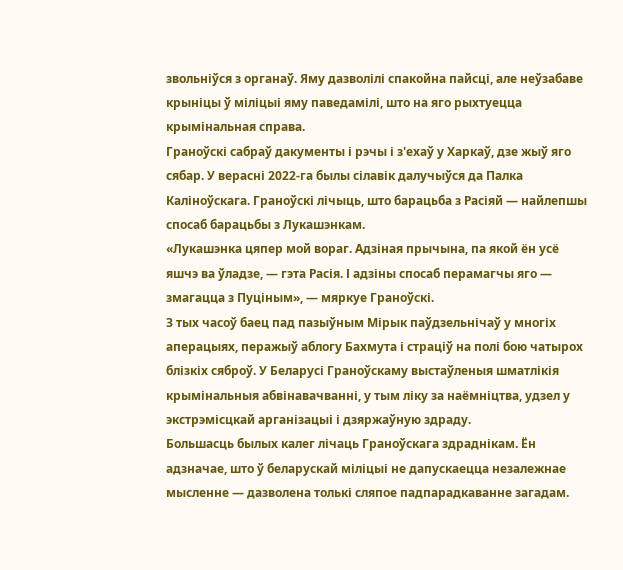звольніўся з органаў. Яму дазволілі спакойна пайсці, але неўзабаве крыніцы ў міліцыі яму паведамілі, што на яго рыхтуецца крымінальная справа.
Граноўскі сабраў дакументы і рэчы і з'ехаў у Харкаў, дзе жыў яго сябар. У верасні 2022-га былы сілавік далучыўся да Палка Каліноўскага. Граноўскі лічыць, што барацьба з Расіяй — найлепшы спосаб барацьбы з Лукашэнкам.
«Лукашэнка цяпер мой вораг. Адзіная прычына, па якой ён усё яшчэ ва ўладзе, — гэта Расія. І адзіны спосаб перамагчы яго — змагацца з Пуціным», — мяркуе Граноўскі.
З тых часоў баец пад пазыўным Мірык паўдзельнічаў у многіх аперацыях, перажыў аблогу Бахмута і страціў на полі бою чатырох блізкіх сяброў. У Беларусі Граноўскаму выстаўленыя шматлікія крымінальныя абвінавачванні, у тым ліку за наёмніцтва, удзел у экстрэмісцкай арганізацыі і дзяржаўную здраду.
Большасць былых калег лічаць Граноўскага здраднікам. Ён адзначае, што ў беларускай міліцыі не дапускаецца незалежнае мысленне — дазволена толькі сляпое падпарадкаванне загадам.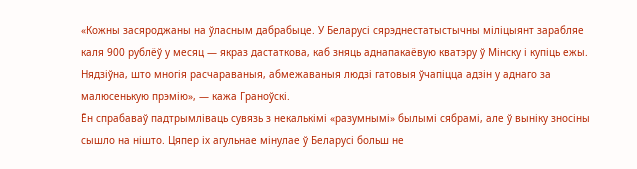«Кожны засяроджаны на ўласным дабрабыце. У Беларусі сярэднестатыстычны міліцыянт зарабляе каля 900 рублёў у месяц — якраз дастаткова, каб зняць аднапакаёвую кватэру ў Мінску і купіць ежы. Нядзіўна, што многія расчараваныя, абмежаваныя людзі гатовыя ўчапіцца адзін у аднаго за малюсенькую прэмію», — кажа Граноўскі.
Ён спрабаваў падтрымліваць сувязь з некалькімі «разумнымі» былымі сябрамі, але ў выніку зносіны сышло на нішто. Цяпер іх агульнае мінулае ў Беларусі больш не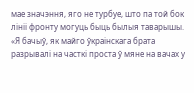мае значэння, яго не турбуе, што па той бок лініі фронту могуць быць былыя таварышы.
«Я бачыў, як майго ўкраінскага брата разрывалі на часткі проста ў мяне на вачах у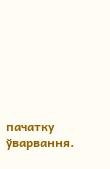пачатку ўварвання.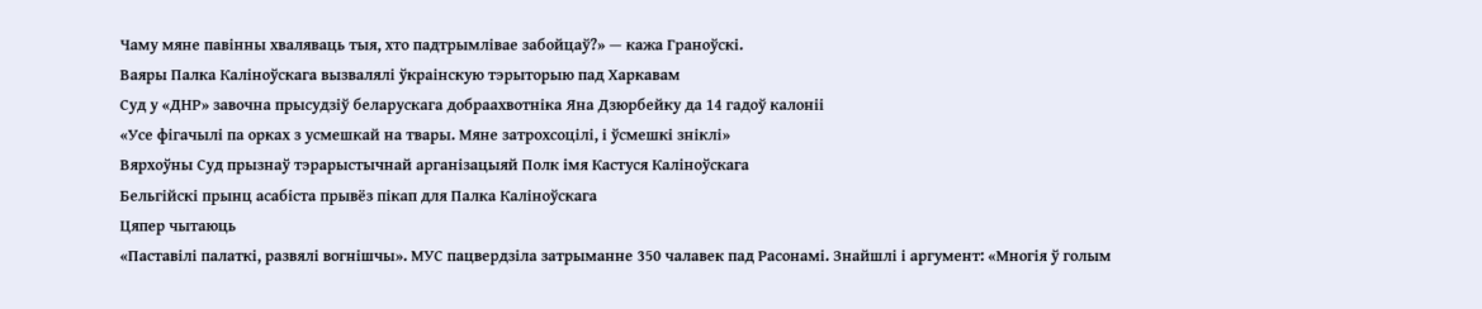Чаму мяне павінны хваляваць тыя, хто падтрымлівае забойцаў?» — кажа Граноўскі.
Ваяры Палка Каліноўскага вызвалялі ўкраінскую тэрыторыю пад Харкавам
Суд у «ДНР» завочна прысудзіў беларускага добраахвотніка Яна Дзюрбейку да 14 гадоў калоніі
«Усе фігачылі па орках з усмешкай на твары. Мяне затрохсоцілі, і ўсмешкі зніклі»
Вярхоўны Суд прызнаў тэрарыстычнай арганізацыяй Полк імя Кастуся Каліноўскага
Бельгійскі прынц асабіста прывёз пікап для Палка Каліноўскага
Цяпер чытаюць
«Паставілі палаткі, развялі вогнішчы». МУС пацвердзіла затрыманне 350 чалавек пад Расонамі. Знайшлі і аргумент: «Многія ў голым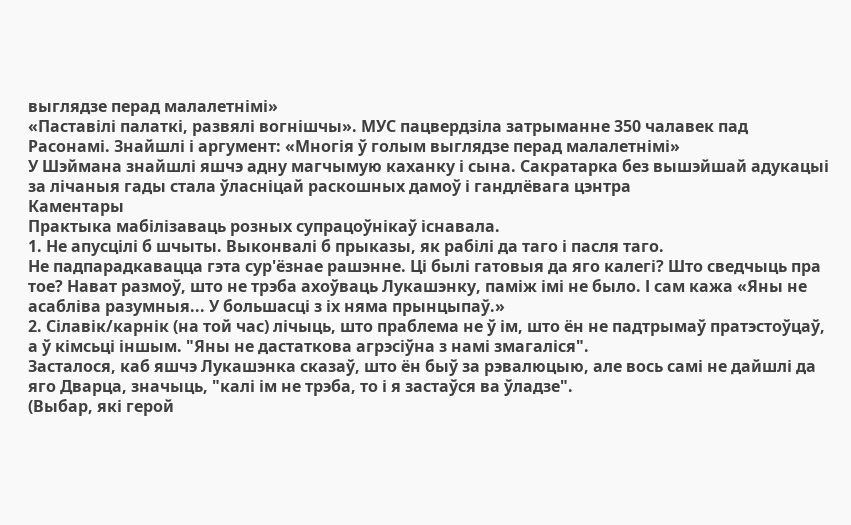выглядзе перад малалетнімі»
«Паставілі палаткі, развялі вогнішчы». МУС пацвердзіла затрыманне 350 чалавек пад Расонамі. Знайшлі і аргумент: «Многія ў голым выглядзе перад малалетнімі»
У Шэймана знайшлі яшчэ адну магчымую каханку і сына. Сакратарка без вышэйшай адукацыі за лічаныя гады стала ўласніцай раскошных дамоў і гандлёвага цэнтра
Каментары
Практыка мабілізаваць розных супрацоўнікаў існавала.
1. Не апусцілі б шчыты. Выконвалі б прыказы, як рабілі да таго і пасля таго.
Не падпарадкавацца гэта сур'ёзнае рашэнне. Ці былі гатовыя да яго калегі? Што сведчыць пра тое? Нават размоў, што не трэба ахоўваць Лукашэнку, паміж імі не было. І сам кажа «Яны не асабліва разумныя... У большасці з іх няма прынцыпаў.»
2. Сілавік/карнік (на той час) лічыць, што праблема не ў ім, што ён не падтрымаў пратэстоўцаў, а ў кімсьці іншым. "Яны не дастаткова агрэсіўна з намі змагаліся".
Засталося, каб яшчэ Лукашэнка сказаў, што ён быў за рэвалюцыю, але вось самі не дайшлі да яго Дварца, значыць, "калі ім не трэба, то і я застаўся ва ўладзе".
(Выбар, які герой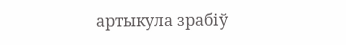артыкула зрабіў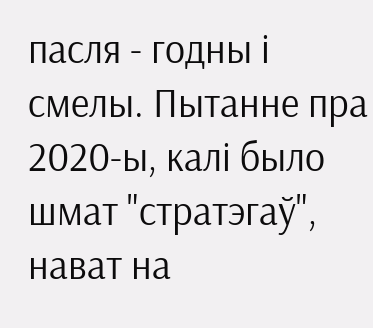пасля - годны і смелы. Пытанне пра 2020-ы, калі было шмат "стратэгаў", нават на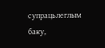супрацьлеглым баку,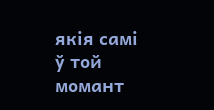якія самі ў той момант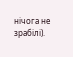нічога не зрабілі).